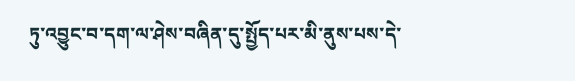ཏུ་འབྱུང་བ་དག་ལ་ཤེས་བཞིན་དུ་སྤྱོད་པར་མི་ནུས་པས་དེ་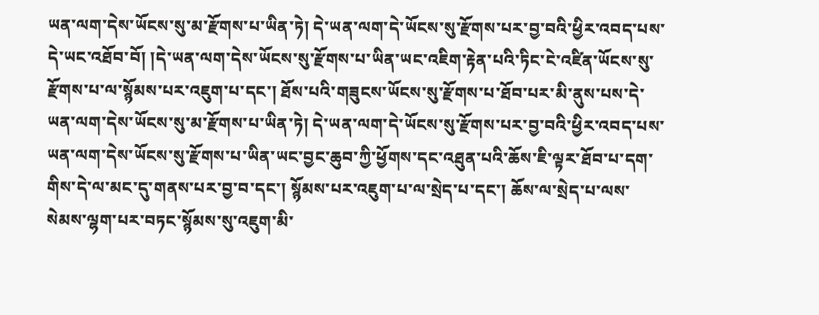ཡན་ལག་དེས་ཡོངས་སུ་མ་རྫོགས་པ་ཡིན་ཏེ། དེ་ཡན་ལག་དེ་ཡོངས་སུ་རྫོགས་པར་བྱ་བའི་ཕྱིར་འབད་པས་དེ་ཡང་འཐོབ་བོ། །དེ་ཡན་ལག་དེས་ཡོངས་སུ་རྫོགས་པ་ཡིན་ཡང་འཇིག་རྟེན་པའི་ཏིང་ངེ་འཛིན་ཡོངས་སུ་རྫོགས་པ་ལ་སྙོམས་པར་འཇུག་པ་དང་། ཐོས་པའི་གཟུངས་ཡོངས་སུ་རྫོགས་པ་ཐོབ་པར་མི་ནུས་པས་དེ་ཡན་ལག་དེས་ཡོངས་སུ་མ་རྫོགས་པ་ཡིན་ཏེ། དེ་ཡན་ལག་དེ་ཡོངས་སུ་རྫོགས་པར་བྱ་བའི་ཕྱིར་འབད་པས་ཡན་ལག་དེས་ཡོངས་སུ་རྫོགས་པ་ཡིན་ཡང་བྱང་ཆུབ་ཀྱི་ཕྱོགས་དང་འཐུན་པའི་ཆོས་ཇི་ལྟར་ཐོབ་པ་དག་གིས་དེ་ལ་མང་དུ་གནས་པར་བྱ་བ་དང་། སྙོམས་པར་འཇུག་པ་ལ་སྲེད་པ་དང་། ཆོས་ལ་སྲེད་པ་ལས་སེམས་ལྷག་པར་བཏང་སྙོམས་སུ་འཇུག་མི་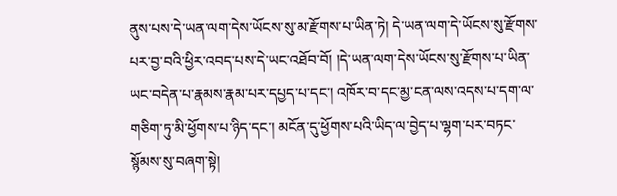ནུས་པས་དེ་ཡན་ལག་དེས་ཡོངས་སུ་མ་རྫོགས་པ་ཡིན་ཏེ། དེ་ཡན་ལག་དེ་ཡོངས་སུ་རྫོགས་པར་བྱ་བའི་ཕྱིར་འབད་པས་དེ་ཡང་འཐོབ་བོ། །དེ་ཡན་ལག་དེས་ཡོངས་སུ་རྫོགས་པ་ཡིན་ཡང་བདེན་པ་རྣམས་རྣམ་པར་དཔྱད་པ་དང་། འཁོར་བ་དང་མྱ་ངན་ལས་འདས་པ་དག་ལ་གཅིག་ཏུ་མི་ཕྱོགས་པ་ཉིད་དང་། མངོན་དུ་ཕྱོགས་པའི་ཡིད་ལ་བྱེད་པ་ལྷག་པར་བཏང་སྙོམས་སུ་བཞག་སྟེ།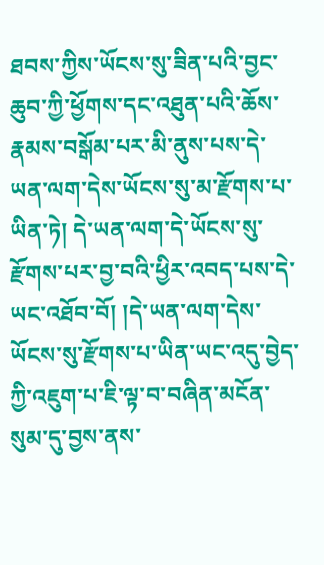ཐབས་ཀྱིས་ཡོངས་སུ་ཟིན་པའི་བྱང་ཆུབ་ཀྱི་ཕྱོགས་དང་འཐུན་པའི་ཆོས་རྣམས་བསྒོམ་པར་མི་ནུས་པས་དེ་ཡན་ལག་དེས་ཡོངས་སུ་མ་རྫོགས་པ་ཡིན་ཏེ། དེ་ཡན་ལག་དེ་ཡོངས་སུ་རྫོགས་པར་བྱ་བའི་ཕྱིར་འབད་པས་དེ་ཡང་འཐོབ་བོ། །དེ་ཡན་ལག་དེས་ཡོངས་སུ་རྫོགས་པ་ཡིན་ཡང་འདུ་བྱེད་ཀྱི་འཇུག་པ་ཇི་ལྟ་བ་བཞིན་མངོན་སུམ་དུ་བྱས་ནས་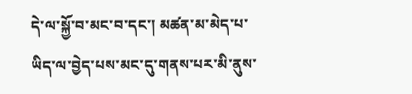དེ་ལ་སྐྱོ་བ་མང་བ་དང་། མཚན་མ་མེད་པ་ཡིད་ལ་བྱེད་པས་མང་དུ་གནས་པར་མི་ནུས་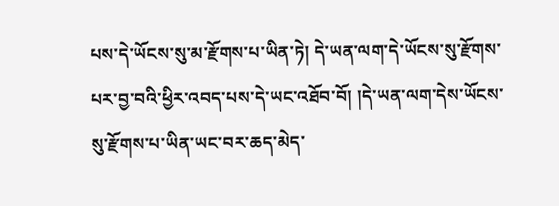པས་དེ་ཡོངས་སུ་མ་རྫོགས་པ་ཡིན་ཏེ། དེ་ཡན་ལག་དེ་ཡོངས་སུ་རྫོགས་པར་བྱ་བའི་ཕྱིར་འབད་པས་དེ་ཡང་འཐོབ་བོ། །དེ་ཡན་ལག་དེས་ཡོངས་སུ་རྫོགས་པ་ཡིན་ཡང་བར་ཆད་མེད་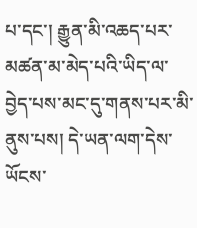པ་དང་། རྒྱུན་མི་འཆད་པར་མཚན་མ་མེད་པའི་ཡིད་ལ་བྱེད་པས་མང་དུ་གནས་པར་མི་ནུས་པས། དེ་ཡན་ལག་དེས་ཡོངས་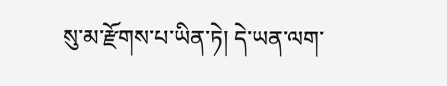སུ་མ་རྫོགས་པ་ཡིན་ཏེ། དེ་ཡན་ལག་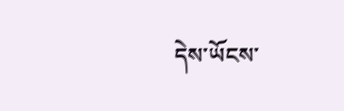དེས་ཡོངས་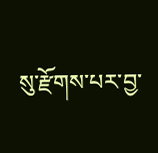སུ་རྫོགས་པར་བྱ་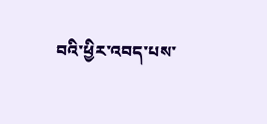བའི་ཕྱིར་འབད་པས་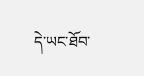དེ་ཡང་ཐོབ་